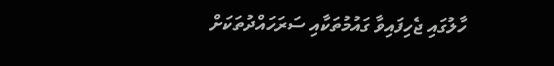ހާލުގައި ޖެހިފައިވާ ގައުމުތަކާއި ސަރަހައްދުތަކަށް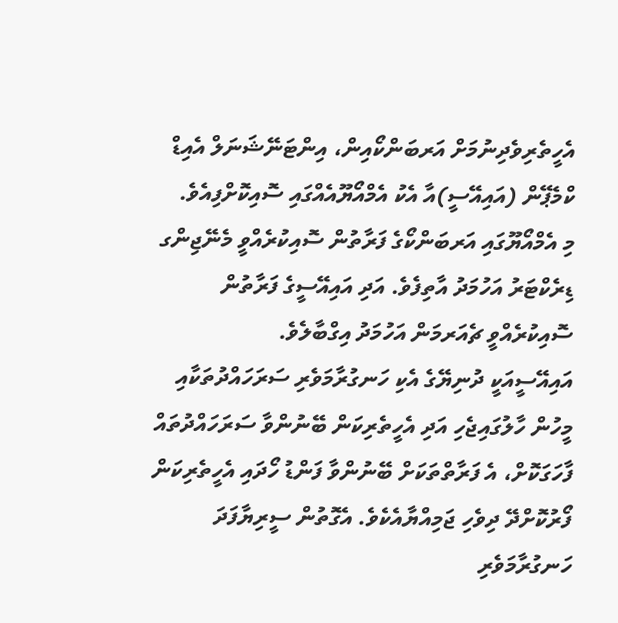އެހީތެރިވެދިނުމަށް އަރބަންކޯއިން، އިންޓަނޭޝަނަލް އެއިޑް ކްމެޕޭން (އައިއޭސީ)އާ އެކު އެމްއޯޔޫއެއްގައި ސޮއިކޮށްފިއެވެ.
މި އެމްއޯޔޫގައި އަރބަންކޯގެ ފަރާތުން ސޮއިކުރެއްވީ މެނޭޖިންގ ޑިރެކްޓަރު އަހުމަދު އާތިފެވެ. އަދި އައިއޭސީގެ ފަރާތުން ސޮއިކުރެއްވީ ޗެއަރމަން އަހުމަދު އިގްބާލެވެ.
އައިއޭސީއަކީ ދުނިޔޭގެ އެކި ހަނގުރާމަވެރި ސަރަހައްދުތަކާއި މީހުން ހާލުގައިޖެހި އަދި އެހީތެރިކަން ބޭނުންވާ ސަރަހައްދުތައް ފާހަގަކޮށް، އެ ފަރާތްތަކަށް ބޭނުންވާ ފަންޑު ހޯދައި އެހީތެރިކަން ފޯރުކޮށްދޭ ދިވެހި ޖަމިއްޔާއެކެވެ. އެގޮތުން ސީރިޔާފަދަ ހަނގުރާމަވެރި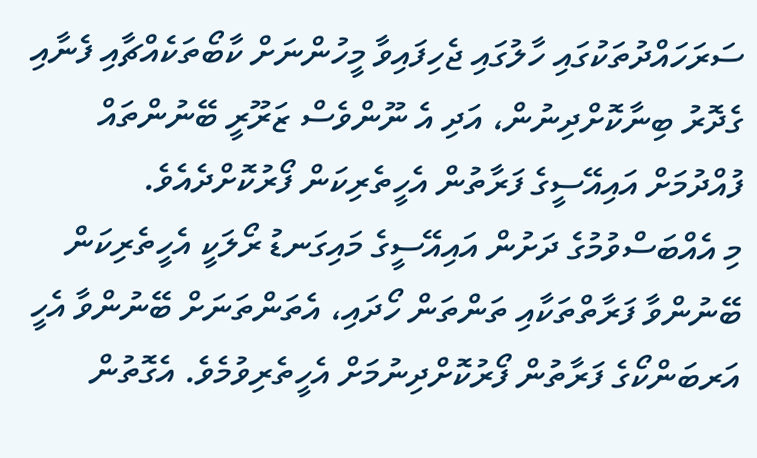ސަރަހައްދުތަކުގައި ހާލުގައި ޖެހިފައިވާ މީހުންނަށް ކާބޯތަކެއްޗާއި ފެނާއި ގެދޮރު ބިނާކޮށްދިނުން، އަދި އެ ނޫންވެސް ޒަރޫރީ ބޭނުންތައް ފުއްދުމަށް އައިއޭސީގެ ފަރާތުން އެހީތެރިކަން ފޯރުކޮށްދެއެވެ.
މި އެއްބަސްވުމުގެ ދަށުން އައިއޭސީގެ މައިގަނޑު ރޯލަކީ އެހީތެރިކަން ބޭނުންވާ ފަރާތްތަކާއި ތަންތަން ހޯދައި، އެތަންތަނަށް ބޭނުންވާ އެހީ އަރބަންކޯގެ ފަރާތުން ފޯރުކޮށްދިނުމަށް އެހީތެރިވުމެވެ. އެގޮތުން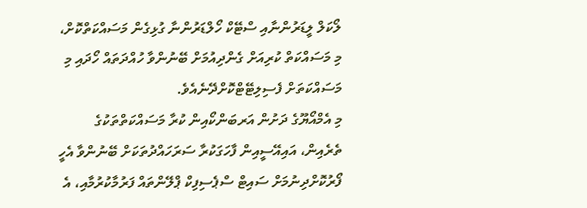ލޯކަލް ލީޑަރުންނާއި ސްޓޭކް ހޯލްޑަރުންނާ ގުޅިގެން މަސައްކަތްކޮށް، މި މަސައްކަތް ކުރިއަށް ގެންދިއުމަށް ބޭނުންވާ ހުއްދަތައް ހޯދައި މި މަސައްކަތަށް ފެސިލިޓޭޓްކޮށްދޭނެއެވެ.
މި އެމްއޯޔޫގެ ދަށުން އަރބަންކޯއިން ކުރާ މަސައްކަތްތަކުގެ ތެރެއިން، އައިއޭސީއިން ފާހަގަކުރާ ސަރަހައްދުތަކަށް ބޭނުންވާ އެހީ ފޯރުކޮށްދިނުމަށް ސައިޓް ސްޕެސިފިކް ޕްލޭންތައް ފަރުމާކުރުމާއި، އެ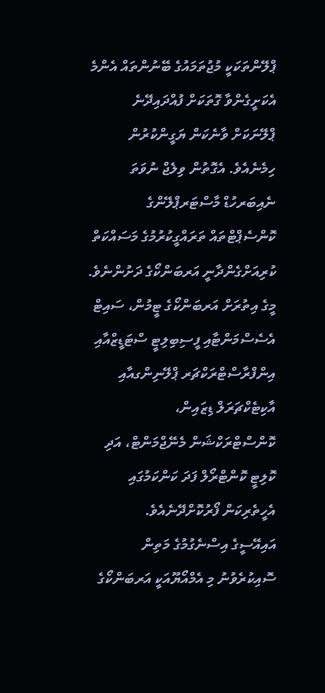ޕްލޭންތަކަކީ މުޖުތަމައުގެ ބޭނުންތައް އެންމެ އެކަށީގެންވާ ގޮތަކަށް ފުއްދައިދޭނެ ޕްލޭނަކަށް ވާނެކަން ޔަގީންކުރުން ހިމެނެއެވެ. އެގޮތުން ވިލެޖް ނުވަތަ ނެއިބަރހުޑް މާސްޓަރޕްލޭންގެ ކޮންސެޕްޓްތައް ތަރައްގީކުރުމުގެ މަސައްކަތް ކުރިއަށްގެންދާނީ އަރބަންކޯގެ ދަށުންނެވެ. މީގެ އިތުރަށް އަރބަންކޯގެ ޓީމުން، ސައިޓް އެސެސްމަންޓާއި ފީސިބިލިޓީ ސްޓަޑީޒްއާއި އިންފްރާސްޓްރަކްޗަރ ޕްލޭނިންގއާއި އާކިޓެކްޗަރަލް ޑިޒައިން، ކޮންސްޓްރަކްޝަން މެނޭޖްމަންޓް، އަދި ކޮލިޓީ ކޮންޓްރޯލް ފަދަ ކަންކަމުގައި އެހީތެރިކަން ފޯރުކޮށްދޭނެއެވެ.
އައިއޭސީގެ އިސްނެގުމުގެ މަތިން ސޮއިކުރެވުނު މި އެމްއޯޔޫއަކީ އަރބަންކޯގެ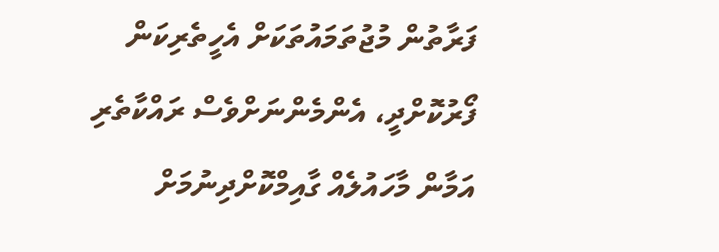ފަރާތުން މުޖުތަމައުތަކަށް އެހީތެރިކަން ފޯރުކޮށްދީ، އެންމެންނަށްވެސް ރައްކާތެރި އަމާން މާހައުލެއް ގާއިމްކޮށްދިނުމަށް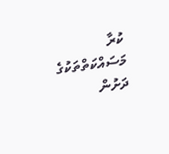ކުރާ މަސައްކަތްތަކުގެ ދަށުން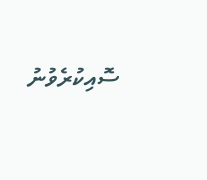ސޮއިކުރެވުނު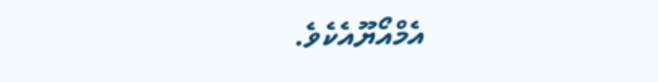އެމްއޯޔޫއެކެވެ.